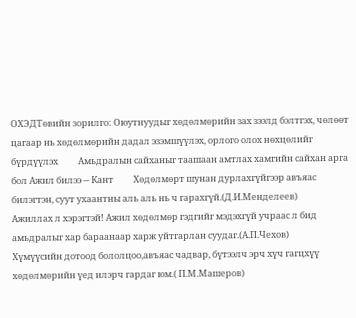ОХЭДТөвийн зорилго: Оюутнуудыг хөдөлмөрийн зах зээлд бэлтгэх, чөлөөт цагаар нь хөдөлмөрийн дадал эзэмшүүлэх, орлого олох нөхцөлийг бүрдүүлэх          Амьдралын сайханыг таашаан амтлах хамгийн сайхан арга бол Ажил билээ -- Кант          Хөдөлмөрт шунан дурлахгүйгээр авъяас билэгтэн, суут ухаантны аль аль нь ч гарахгүй.(Д.И.Менделеев)          Ажиллах л хэрэгтэй! Ажил хөдөлмөр гэдгийг мэдэхгүй учраас л бид амьдралыг хар бараанаар харж уйтгарлан суудаг.(А.П.Чехов)          Хүмүүсийн дотоод бололцоо,авъяас чадвар, бүтээлч эрч хүч гагцхүү хөдөлмөрийн үед илэрч гардаг юм.( П.М.Машеров)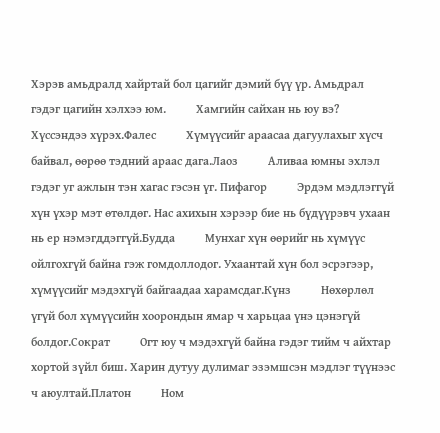Хэрэв амьдралд хайртай бол цагийг дэмий бүү үр. Амьдрал гэдэг цагийн хэлхээ юм.          Хамгийн сайхан нь юу вэ? Хүссэндээ хүрэх.Фалес          Хүмүүсийг араасаа дагуулахыг хүсч байвал, өөрөө тэдний араас дага.Лаоз          Аливаа юмны эхлэл гэдэг уг ажлын тэн хагас гэсэн үг. Пифагор          Эрдэм мэдлэггүй хүн үхэр мэт өтөлдөг. Нас ахихын хэрээр бие нь бүдүүрэвч ухаан нь ер нэмэгддэггүй.Будда          Мунхаг хүн өөрийг нь хүмүүс ойлгохгүй байна гэж гомдоллодог. Ухаантай хүн бол эсрэгээр, хүмүүсийг мэдэхгүй байгаадаа харамсдаг.Күнз          Нөхөрлөл үгүй бол хүмүүсийн хоорондын ямар ч харьцаа үнэ цэнэгүй болдог.Сократ          Огт юу ч мэдэхгүй байна гэдэг тийм ч айхтар хортой зүйл биш. Харин дутуу дулимаг эзэмшсэн мэдлэг түүнээс ч аюултай.Платон          Ном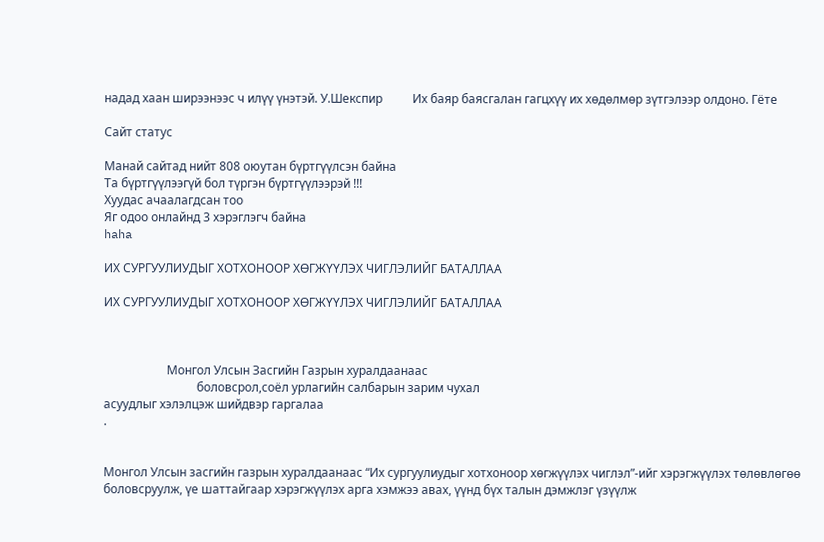надад хаан ширээнээс ч илүү үнэтэй. У.Шекспир          Их баяр баясгалан гагцхүү их хөдөлмөр зүтгэлээр олдоно. Гёте

Сайт статус

Манай сайтад нийт 808 оюутан бүртгүүлсэн байна
Та бүртгүүлээгүй бол түргэн бүртгүүлээрэй !!!
Хуудас ачаалагдсан тоо
Яг одоо онлайнд 3 хэрэглэгч байна
haha

ИХ СУРГУУЛИУДЫГ ХОТХОНООР ХӨГЖҮҮЛЭХ ЧИГЛЭЛИЙГ БАТАЛЛАА

ИХ СУРГУУЛИУДЫГ ХОТХОНООР ХӨГЖҮҮЛЭХ ЧИГЛЭЛИЙГ БАТАЛЛАА



                     Монгол Улсын Засгийн Газрын хуралдаанаас
                               боловсрол,соёл урлагийн салбарын зарим чухал
асуудлыг хэлэлцэж шийдвэр гаргалаа
.


Монгол Улсын засгийн газрын хуралдаанаас “Их сургуулиудыг хотхоноор хөгжүүлэх чиглэл”-ийг хэрэгжүүлэх төлөвлөгөө боловсруулж, үе шаттайгаар хэрэгжүүлэх арга хэмжээ авах, үүнд бүх талын дэмжлэг үзүүлж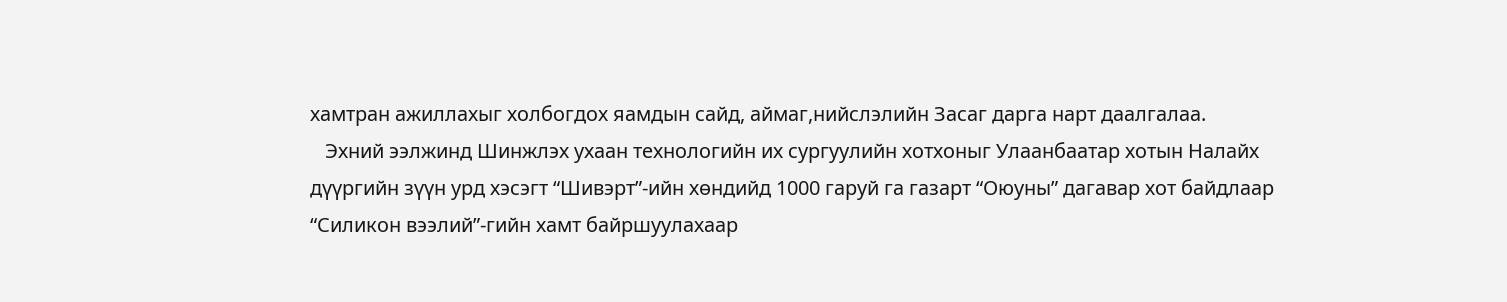хамтран ажиллахыг холбогдох яамдын сайд, аймаг,нийслэлийн Засаг дарга нарт даалгалаа.
   Эхний ээлжинд Шинжлэх ухаан технологийн их сургуулийн хотхоныг Улаанбаатар хотын Налайх дүүргийн зүүн урд хэсэгт “Шивэрт”-ийн хөндийд 1000 гаруй га газарт “Оюуны” дагавар хот байдлаар “Силикон вээлий”-гийн хамт байршуулахаар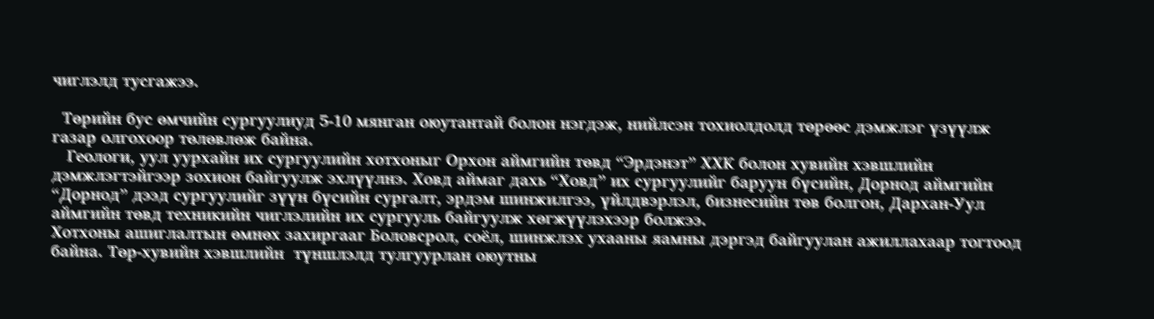чиглэлд тусгажээ.

  Төрийн бус өмчийн сургуулиуд 5-10 мянган оюутантай болон нэгдэж, нийлсэн тохиолдолд төрөөс дэмжлэг үзүүлж газар олгохоор төлөвлөж байна.
   Геологи, уул уурхайн их сургуулийн хотхоныг Орхон аймгийн төвд “Эрдэнэт” ХХК болон хувийн хэвшлийн дэмжлэгтэйгээр зохион байгуулж эхлүүлнэ. Ховд аймаг дахь “Ховд” их сургуулийг баруун бүсийн, Дорнод аймгийн “Дорнод” дээд сургуулийг зүүн бүсийн сургалт, эрдэм шинжилгээ, үйлдвэрлэл, бизнесийн төв болгон, Дархан-Уул аймгийн төвд техникийн чиглэлийн их сургууль байгуулж хөгжүүлэхээр болжээ.
Хотхоны ашиглалтын өмнөх захиргааг Боловсрол, соёл, шинжлэх ухааны яамны дэргэд байгуулан ажиллахаар тогтоод байна. Төр-хувийн хэвшлийн  түншлэлд тулгуурлан оюутны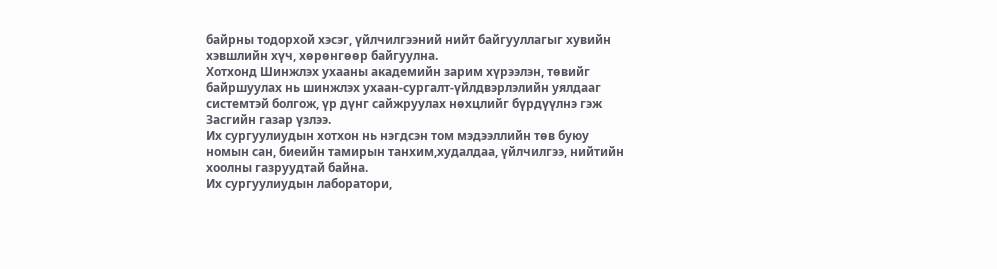байрны тодорхой хэсэг, үйлчилгээний нийт байгууллагыг хувийн хэвшлийн хүч, хөрөнгөөр байгуулна.
Хотхонд Шинжлэх ухааны академийн зарим хүрээлэн, төвийг байршуулах нь шинжлэх ухаан-сургалт-үйлдвэрлэлийн уялдааг системтэй болгож, үр дүнг сайжруулах нөхцлийг бүрдүүлнэ гэж Засгийн газар үзлээ.
Их сургуулиудын хотхон нь нэгдсэн том мэдээллийн төв буюу номын сан, биеийн тамирын танхим,худалдаа, үйлчилгээ, нийтийн хоолны газруудтай байна.
Их сургуулиудын лаборатори,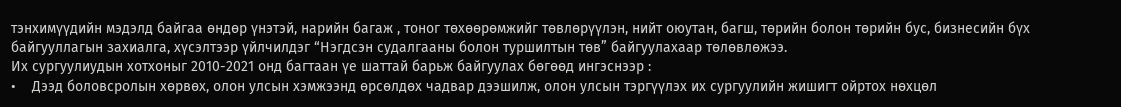тэнхимүүдийн мэдэлд байгаа өндөр үнэтэй, нарийн багаж , тоног төхөөрөмжийг төвлөрүүлэн, нийт оюутан, багш, төрийн болон төрийн бус, бизнесийн бүх байгууллагын захиалга, хүсэлтээр үйлчилдэг “Нэгдсэн судалгааны болон туршилтын төв” байгуулахаар төлөвлөжээ.
Их сургуулиудын хотхоныг 2010-2021 онд багтаан үе шаттай барьж байгуулах бөгөөд ингэснээр :
•    Дээд боловсролын хөрвөх, олон улсын хэмжээнд өрсөлдөх чадвар дээшилж, олон улсын тэргүүлэх их сургуулийн жишигт ойртох нөхцөл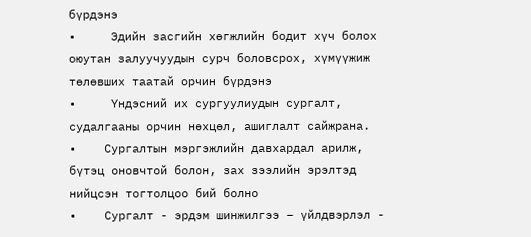бүрдэнэ
•     Эдийн засгийн хөгжлийн бодит хүч болох оюутан залуучуудын сурч боловсрох, хүмүүжиж төлөвших таатай орчин бүрдэнэ
•     Үндэсний их сургуулиудын сургалт, судалгааны орчин нөхцөл, ашиглалт сайжрана.
•    Сургалтын мэргэжлийн давхардал арилж, бүтэц оновчтой болон, зах зээлийн эрэлтэд нийцсэн тогтолцоо бий болно
•    Сургалт - эрдэм шинжилгээ – үйлдвэрлэл -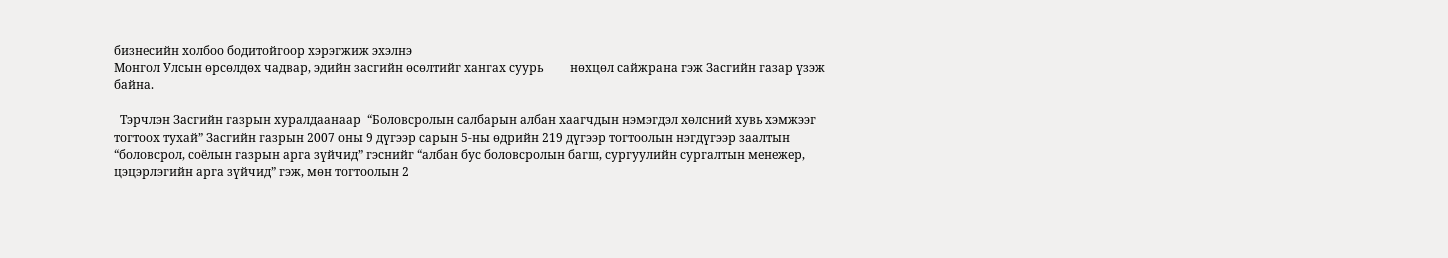бизнесийн холбоо бодитойгоор хэрэгжиж эхэлнэ
Монгол Улсын өрсөлдөх чадвар, эдийн засгийн өсөлтийг хангах суурь         нөхцөл сайжрана гэж Засгийн газар үзэж байна.

  Тэрчлэн Засгийн газрын хуралдаанаар  “Боловсролын салбарын албан хаагчдын нэмэгдэл хөлсний хувь хэмжээг тогтоох тухай” Засгийн газрын 2007 оны 9 дүгээр сарын 5-ны өдрийн 219 дүгээр тогтоолын нэгдүгээр заалтын “боловсрол, соёлын газрын арга зүйчид” гэснийг “албан бус боловсролын багш, сургуулийн сургалтын менежер, цэцэрлэгийн арга зүйчид” гэж, мөн тогтоолын 2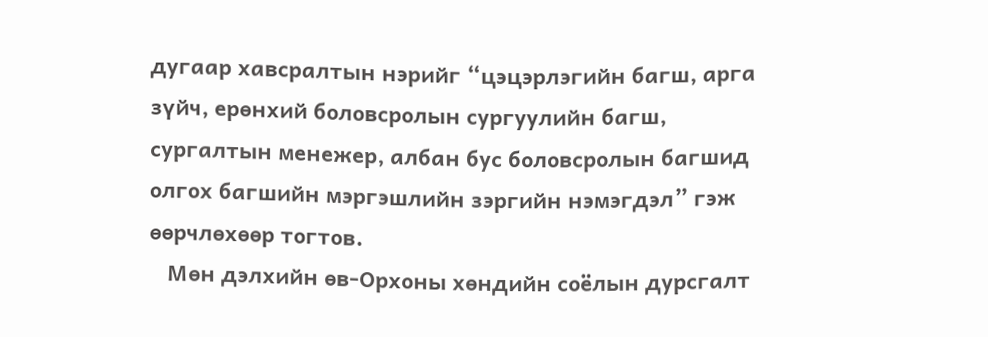дугаар хавсралтын нэрийг “цэцэрлэгийн багш, арга зүйч, ерөнхий боловсролын сургуулийн багш, сургалтын менежер, албан бус боловсролын багшид олгох багшийн мэргэшлийн зэргийн нэмэгдэл” гэж өөрчлөхөөр тогтов.
   Мөн дэлхийн өв-Орхоны хөндийн соёлын дурсгалт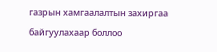газрын хамгаалалтын захиргаа байгуулахаар боллоо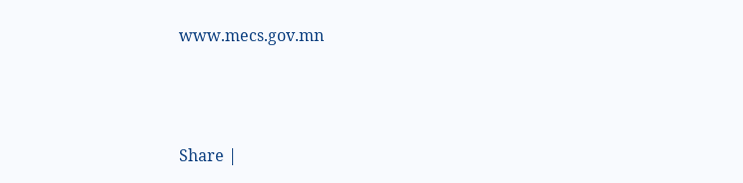www.mecs.gov.mn



Share |